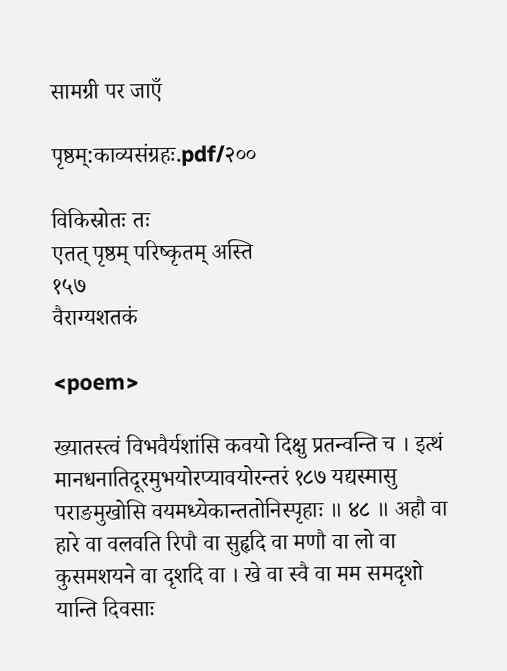सामग्री पर जाएँ

पृष्ठम्:काव्यसंग्रहः.pdf/२००

विकिस्रोतः तः
एतत् पृष्ठम् परिष्कृतम् अस्ति
१५७
वैराग्यशतकं

<poem>

ख्यातस्त्वं विभवैर्यशांसि कवयो दिक्षु प्रतन्वन्ति च । इत्थं मानधनातिदूरमुभयोरप्यावयोरन्तरं १८७ यद्यस्मासु पराङमुखोसि वयमध्येकान्ततोनिस्पृहाः ॥ ४८ ॥ अहौ वा हारे वा वलवति रिपौ वा सुहृदि वा मणौ वा लो वा कुसमशयने वा दृशदि वा । खे वा स्वै वा मम समदृशो यान्ति दिवसाः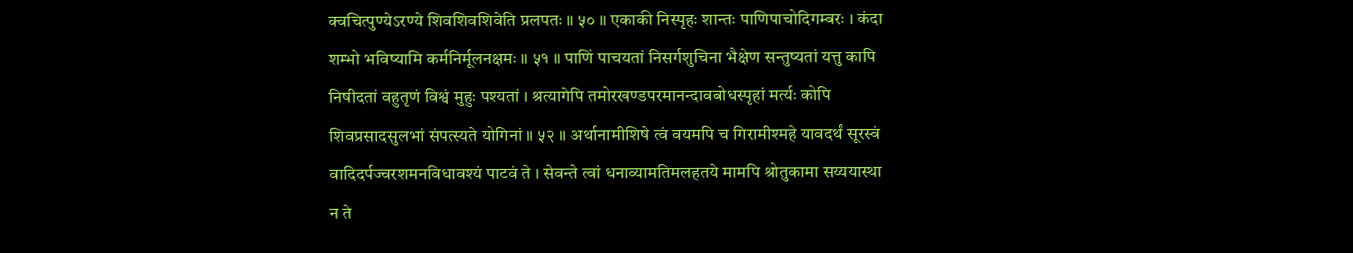क्वचित्पुण्येऽरण्ये शिवशिवशिवेति प्रलपतः ॥ ५० ॥ एकाकी निस्पृहः शान्तः पाणिपाचोदिगम्बरः । कंदा शम्भो भविष्यामि कर्मनिर्मूलनक्षमः ॥ ५१ ॥ पाणिं पाचयतां निसर्गशुचिना भैक्षेण सन्तुष्यतां यत्तु कापि निषीदतां वहुतृणं विश्वं मुहुः पश्यतां । श्रत्यागेपि तमोरखण्डपरमानन्दावबोधस्पृहां मर्त्यः कोपि शिवप्रसादसुलभां संपत्स्यते योगिनां ॥ ५२ ॥ अर्थानामीशिषे त्वं वयमपि च गिरामीश्महे यावदर्थं सूरस्वं वादिदर्पज्वरशमनविधावश्यं पाटवं ते । सेवन्ते त्वां धनाव्यामतिमलहतये मामपि श्रोतुकामा सय्ययास्था न ते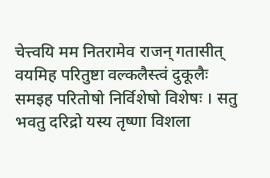चेत्त्वयि मम नितरामेव राजन् गतासीत् वयमिह परितुष्टा वल्कलैस्त्वं दुकूलैः समइह परितोषो निर्विशेषो विशेषः । सतु भवतु दरिद्रो यस्य तृष्णा विशला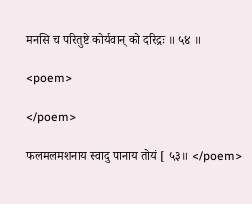मनसि च परितुष्टे कोर्यवान् को दरिद्रः ॥ ५४ ॥

<poem>

</poem>

फलमलमशनाय स्वादु पानाय तोयं [ ५३॥ </poem>